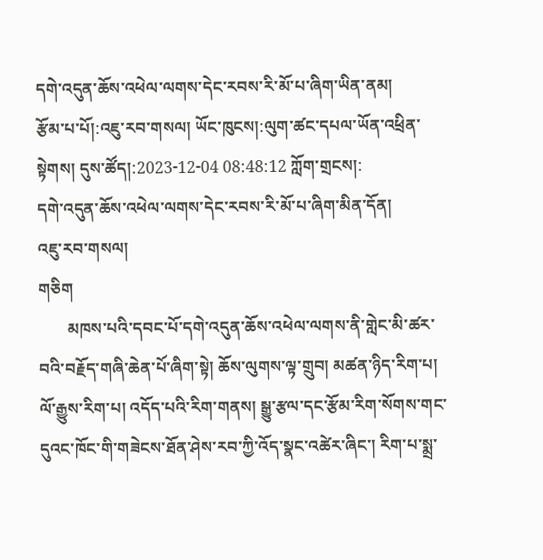དགེ་འདུན་ཆོས་འཕེལ་ལགས་དེང་རབས་རི་མོ་པ་ཞིག་ཡིན་ནམ།
རྩོམ་པ་པོ།:འཇུ་རབ་གསལ། ཡོང་ཁུངས།:ལུག་ཚང་དཔལ་ཡོན་འཕྲིན་སྟེགས། དུས་ཚོད།:2023-12-04 08:48:12 ཀློག་གྲངས།:
དགེ་འདུན་ཆོས་འཕེལ་ལགས་དེང་རབས་རི་མོ་པ་ཞིག་མིན་དོན།
འཇུ་རབ་གསལ།
གཅིག
       མཁས་པའི་དབང་པོ་དགེ་འདུན་ཆོས་འཕེལ་ལགས་ནི་གླེང་མི་ཚར་བའི་བརྗོད་གཞི་ཆེན་པོ་ཞིག་སྟེ། ཆོས་ལུགས་ལྟ་གྲུབ། མཚན་ཉིད་རིག་པ། ལོ་རྒྱུས་རིག་པ། འདོད་པའི་རིག་གནས། སྒྱུ་རྩལ་དང་རྩོམ་རིག་སོགས་གང་དུའང་ཁོང་གི་གཟེངས་ཐོན་ཤེས་རབ་ཀྱི་འོད་སྣང་འཚེར་ཞིང་། རིག་པ་སྨྲ་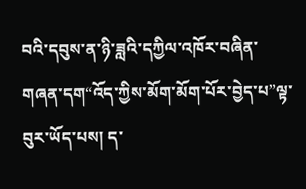བའི་དབུས་ན་ཉི་ཟླའི་དཀྱིལ་འཁོར་བཞིན་གཞན་དག“འོད་ཀྱིས་མོག་མོག་པོར་བྱེད་པ”ལྟ་བུར་ཡོད་པས། ད་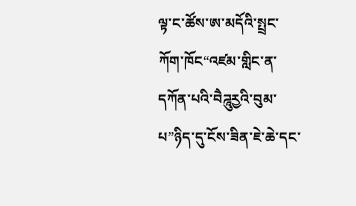ལྟ་ང་ཚོས་ཨ་མདོའི་སྤྲང་ཀོག་ཁོང“འཛམ་གླིང་ན་དཀོན་པའི་བཻཌཱུརྱའི་བུམ་པ”ཉིད་དུ་ངོས་ཟིན་ཇེ་ཆེ་དང་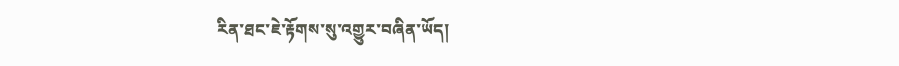རིན་ཐང་ཇེ་རྟོགས་སུ་འགྱུར་བཞིན་ཡོད།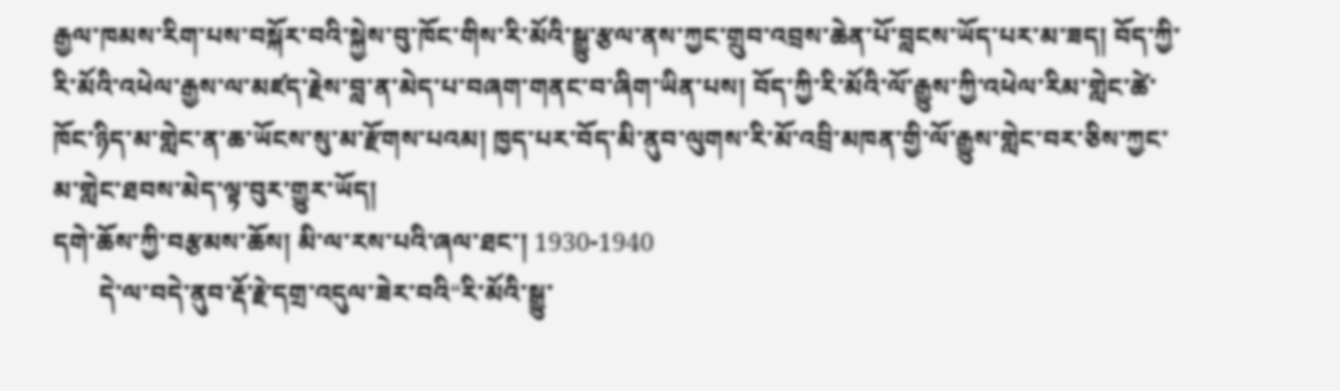རྒྱལ་ཁམས་རིག་པས་བསྐོར་བའི་སྐྱེས་བུ་ཁོང་གིས་རི་མོའི་སྒྱུ་རྩལ་ནས་ཀྱང་གྲུབ་འབྲས་ཆེན་པོ་བླངས་ཡོད་པར་མ་ཟད། བོད་ཀྱི་རི་མོའི་འཕེལ་རྒྱས་ལ་མཛད་རྗེས་བླ་ན་མེད་པ་བཞག་གནང་བ་ཞིག་ཡིན་པས། བོད་ཀྱི་རི་མོའི་ལོ་རྒྱུས་ཀྱི་འཕེལ་རིམ་གླེང་ཚེ་ཁོང་ཉིད་མ་གླེང་ན་ཆ་ཡོངས་སུ་མ་རྫོགས་པའམ། ཁྱད་པར་བོད་མི་ནུབ་ལུགས་རི་མོ་འབྲི་མཁན་གྱི་ལོ་རྒྱུས་གླེང་བར་ཅིས་ཀྱང་མ་གླེང་ཐབས་མེད་ལྟ་བུར་གྱུར་ཡོད།
དགེ་ཆོས་ཀྱི་བརྩམས་ཆོས། མི་ལ་རས་པའི་ཞལ་ཐང་། 1930-1940
       དེ་ལ་བདེ་ནུབ་རྡོ་རྗེ་དགྲ་འདུལ་ཟེར་བའི“རི་མོའི་སྒྱུ་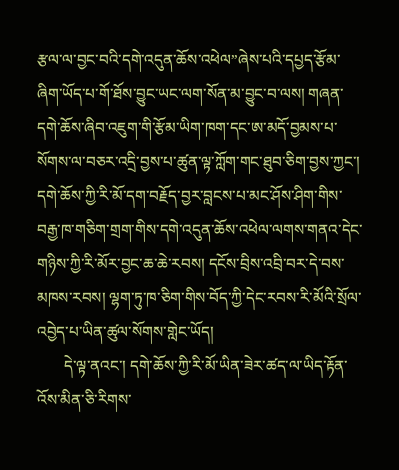རྩལ་ལ་བྱང་བའི་དགེ་འདུན་ཆོས་འཕེལ”ཞེས་པའི་དཔྱད་རྩོམ་ཞིག་ཡོད་པ་གོ་ཐོས་བྱུང་ཡང་ལག་སོན་མ་བྱུང་བ་ལས། གཞན་དགེ་ཆོས་ཞིབ་འཇུག་གི་རྩོམ་ཡིག་ཁག་དང་ཨ་མདོ་བྱམས་པ་སོགས་ལ་བཅར་འདྲི་བྱས་པ་ཚུན་ལྟ་ཀློག་གང་ཐུབ་ཅིག་བྱས་ཀྱང་། དགེ་ཆོས་ཀྱི་རི་མོ་དག་བརྗོད་བྱར་བླངས་པ་མང་ཤོས་ཤིག་གིས་བརྒྱ་ཁ་གཅིག་གྲག་གིས་དགེ་འདུན་ཆོས་འཕེལ་ལགས་གནའ་དེང་གཉིས་ཀྱི་རི་མོར་བྱང་ཆ་ཆེ་རབས། དངོས་བྲིས་འབྲི་བར་དེ་བས་མཁས་རབས། ལྷག་ཏུ་ཁ་ཅིག་གིས་བོད་ཀྱི་དེང་རབས་རི་མོའི་སྲོལ་འབྱེད་པ་ཡིན་ཚུལ་སོགས་གླེང་ཡོད།
       དེ་ལྟ་ནའང་། དགེ་ཆོས་ཀྱི་རི་མོ་ཡིན་ཟེར་ཚད་ལ་ཡིད་རྟོན་འོས་མིན་ཅི་རིགས་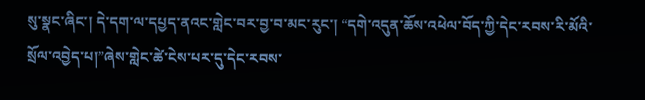སུ་སྣང་ཞིང་། དེ་དག་ལ་དཔྱད་ནའང་གླེང་བར་བྱ་བ་མང་རུང་། “དགེ་འདུན་ཆོས་འཕེལ་བོད་ཀྱི་དེང་རབས་རི་མོའི་སྲོལ་འབྱེད་པ།”ཞེས་གླེང་ཚེ་ངེས་པར་དུ་དེང་རབས་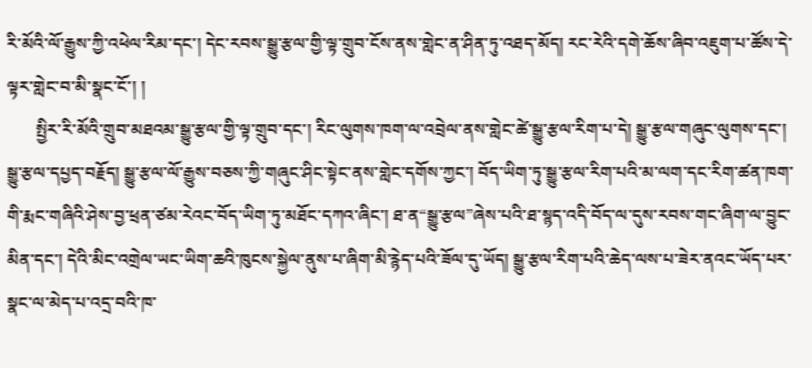རི་མོའི་ལོ་རྒྱུས་ཀྱི་འཕེལ་རིམ་དང་། དེང་རབས་སྒྱུ་རྩལ་གྱི་ལྟ་གྲུབ་ངོས་ནས་གླེང་ན་ཤིན་ཏུ་འཐད་མོད། རང་རེའི་དགེ་ཆོས་ཞིབ་འཇུག་པ་ཚོས་དེ་ལྟར་གླེང་བ་མི་སྣང་ངོ་། །
       སྤྱིར་རི་མོའི་གྲུབ་མཐའམ་སྒྱུ་རྩལ་གྱི་ལྟ་གྲུབ་དང་། རིང་ལུགས་ཁག་ལ་འབྲེལ་ནས་གླེང་ཚེ་སྒྱུ་རྩལ་རིག་པ་དེ། སྒྱུ་རྩལ་གཞུང་ལུགས་དང་། སྒྱུ་རྩལ་དཔྱད་བརྗོད། སྒྱུ་རྩལ་ལོ་རྒྱུས་བཅས་ཀྱི་གཞུང་ཤིང་སྟེང་ནས་གླེང་དགོས་ཀྱང་། བོད་ཡིག་ཏུ་སྒྱུ་རྩལ་རིག་པའི་མ་ལག་དང་རིག་ཚན་ཁག་གི་རྨང་གཞིའི་ཤེས་བྱ་ཕྲན་ཙམ་རེའང་བོད་ཡིག་ཏུ་མཐོང་དཀའ་ཞིང་། ཐ་ན“སྒྱུ་རྩལ”ཞེས་པའི་ཐ་སྙད་འདི་བོད་ལ་དུས་རབས་གང་ཞིག་ལ་བྱུང་མིན་དང་། དེའི་མིང་འགྲེལ་ཡང་ཡིག་ཆའི་ཁུངས་སྐྱེལ་ནུས་པ་ཞིག་མི་རྙེད་པའི་ཟོལ་དུ་ཡོད། སྒྱུ་རྩལ་རིག་པའི་ཆེད་ལས་པ་ཟེར་ནའང་ཡོད་པར་སྣང་ལ་མེད་པ་འདྲ་བའི་ཁ་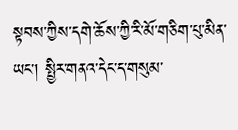སྟབས་ཀྱིས་དགེ་ཆོས་ཀྱི་རི་མོ་གཅིག་པུ་མིན་ཡང་། སྤྱིར་གནའ་དེང་ད་གསུམ་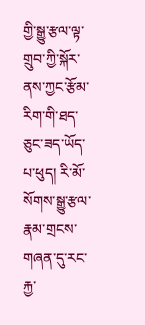གྱི་སྒྱུ་རྩལ་ལྟ་གྲུབ་ཀྱི་སྐོར་ནས་ཀྱང་རྩོམ་རིག་གི་ཐད་ཅུང་ཟད་ཡོད་པ་ཕུད། རི་མོ་སོགས་སྒྱུ་རྩལ་རྣམ་གྲངས་གཞན་དུ་རང་རྐྱ་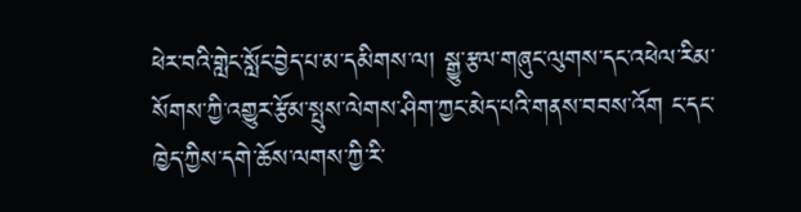ཕེར་བའི་གླེང་སློང་བྱེད་པ་མ་དམིགས་ལ། སྒྱུ་རྩལ་གཞུང་ལུགས་དང་འཕེལ་རིམ་སོགས་ཀྱི་འགྱུར་རྩོམ་སྤུས་ལེགས་ཤིག་ཀྱང་མེད་པའི་གནས་བབས་འོག ང་དང་ཁྱེད་ཀྱིས་དགེ་ཆོས་ལགས་ཀྱི་རི་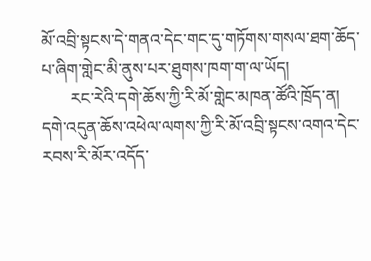མོ་འབྲི་སྟངས་དེ་གནའ་དེང་གང་དུ་གཏོགས་གསལ་ཐག་ཆོད་པ་ཞིག་གླེང་མི་ནུས་པར་ཐུགས་ཁག་ག་ལ་ཡོད།
       རང་རེའི་དགེ་ཆོས་ཀྱི་རི་མོ་གླེང་མཁན་ཚོའི་ཁྲོད་ན། དགེ་འདུན་ཆོས་འཕེལ་ལགས་ཀྱི་རི་མོ་འབྲི་སྟངས་འགའ་དེང་རབས་རི་མོར་འདོད་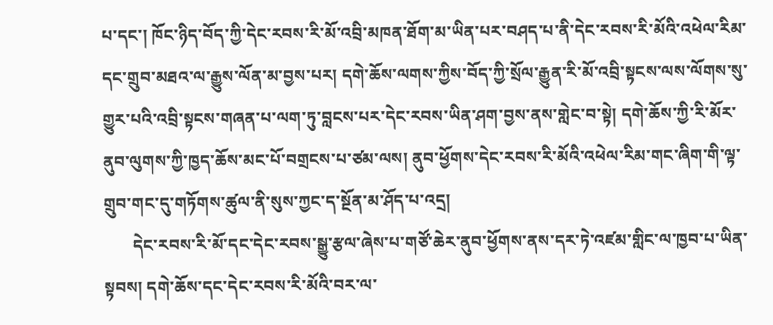པ་དང་། ཁོང་ཉིད་བོད་ཀྱི་དེང་རབས་རི་མོ་འབྲི་མཁན་ཐོག་མ་ཡིན་པར་བཤད་པ་ནི་དེང་རབས་རི་མོའི་འཕེལ་རིམ་དང་གྲུབ་མཐའ་ལ་རྒྱུས་ལོན་མ་བྱས་པར། དགེ་ཆོས་ལགས་ཀྱིས་བོད་ཀྱི་སྲོལ་རྒྱུན་རི་མོ་འབྲི་སྟངས་ལས་ལོགས་སུ་གྱུར་པའི་འབྲི་སྟངས་གཞན་པ་ལག་ཏུ་བླངས་པར་དེང་རབས་ཡིན་ཤག་བྱས་ནས་གླེང་བ་སྟེ། དགེ་ཆོས་ཀྱི་རི་མོར་ནུབ་ལུགས་ཀྱི་ཁྱད་ཆོས་མང་པོ་བགྲངས་པ་ཙམ་ལས། ནུབ་ཕྱོགས་དེང་རབས་རི་མོའི་འཕེལ་རིམ་གང་ཞིག་གི་ལྟ་གྲུབ་གང་དུ་གཏོགས་ཚུལ་ནི་སུས་ཀྱང་ད་སྔོན་མ་ཤོད་པ་འདྲ།
       དེང་རབས་རི་མོ་དང་དེང་རབས་སྒྱུ་རྩལ་ཞེས་པ་གཙོ་ཆེར་ནུབ་ཕྱོགས་ནས་དར་ཏེ་འཛམ་གླིང་ལ་ཁྱབ་པ་ཡིན་སྟབས། དགེ་ཆོས་དང་དེང་རབས་རི་མོའི་བར་ལ་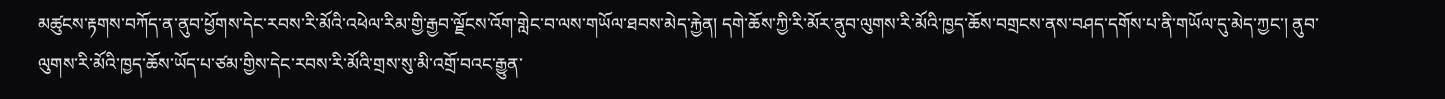མཚུངས་རྟགས་བཀོད་ན་ནུབ་ཕྱོགས་དེང་རབས་རི་མོའི་འཕེལ་རིམ་གྱི་རྒྱབ་ལྗོངས་འོག་གླེང་བ་ལས་གཡོལ་ཐབས་མེད་རྐྱེན། དགེ་ཆོས་ཀྱི་རི་མོར་ནུབ་ལུགས་རི་མོའི་ཁྱད་ཆོས་བགྲངས་ནས་བཤད་དགོས་པ་ནི་གཡོལ་དུ་མེད་ཀྱང་། ནུབ་ལུགས་རི་མོའི་ཁྱད་ཆོས་ཡོད་པ་ཙམ་གྱིས་དེང་རབས་རི་མོའི་གྲས་སུ་མི་འགྲོ་བའང་རྒྱུན་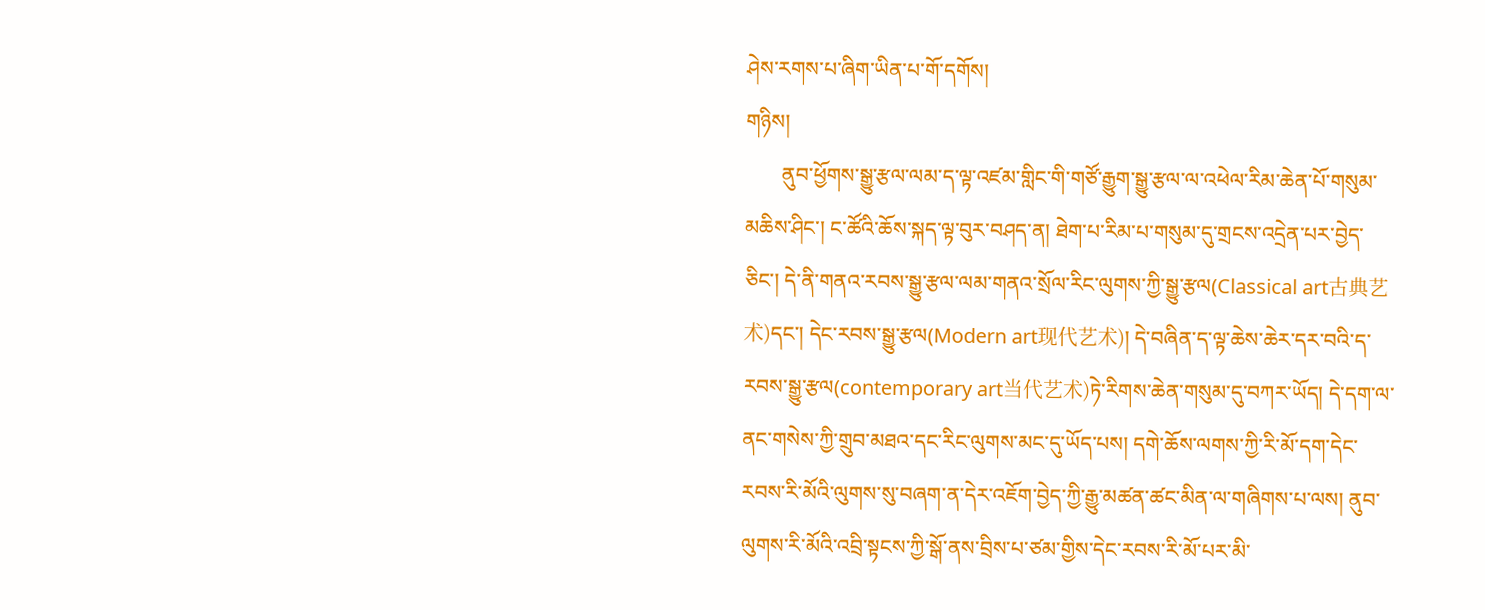ཤེས་རགས་པ་ཞིག་ཡིན་པ་གོ་དགོས།
གཉིས།
       ནུབ་ཕྱོགས་སྒྱུ་རྩལ་ལམ་ད་ལྟ་འཛམ་གླིང་གི་གཙོ་རྒྱུག་སྒྱུ་རྩལ་ལ་འཕེལ་རིམ་ཆེན་པོ་གསུམ་མཆིས་ཤིང་། ང་ཚོའི་ཆོས་སྐད་ལྟ་བུར་བཤད་ན། ཐེག་པ་རིམ་པ་གསུམ་དུ་གྲངས་འདྲེན་པར་བྱེད་ཅིང་། དེ་ནི་གནའ་རབས་སྒྱུ་རྩལ་ལམ་གནའ་སྲོལ་རིང་ལུགས་ཀྱི་སྒྱུ་རྩལ(Classical art古典艺术)དང་། དེང་རབས་སྒྱུ་རྩལ(Modern art现代艺术)། དེ་བཞིན་ད་ལྟ་ཆེས་ཆེར་དར་བའི་ད་རབས་སྒྱུ་རྩལ(contemporary art当代艺术)ཏེ་རིགས་ཆེན་གསུམ་དུ་བཀར་ཡོད། དེ་དག་ལ་ནང་གསེས་ཀྱི་གྲུབ་མཐའ་དང་རིང་ལུགས་མང་དུ་ཡོད་པས། དགེ་ཆོས་ལགས་ཀྱི་རི་མོ་དག་དེང་རབས་རི་མོའི་ལུགས་སུ་བཞག་ན་དེར་འཇོག་བྱེད་ཀྱི་རྒྱུ་མཚན་ཚང་མིན་ལ་གཞིགས་པ་ལས། ནུབ་ལུགས་རི་མོའི་འབྲི་སྟངས་ཀྱི་སྒོ་ནས་བྲིས་པ་ཙམ་གྱིས་དེང་རབས་རི་མོ་པར་མི་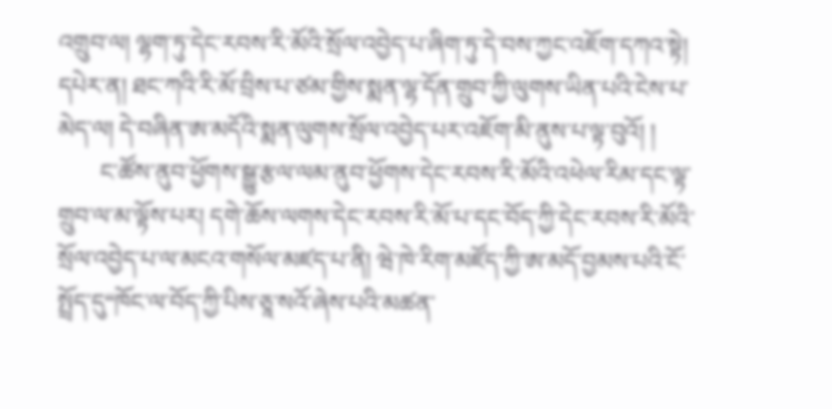འགྲུབ་ལ། ལྷག་ཏུ་དེང་རབས་རི་མོའི་སྲོལ་འབྱེད་པ་ཞིག་ཏུ་དེ་བས་ཀྱང་འཇོག་དཀའ་སྟེ། དཔེར་ན། ཐང་ཀའི་རི་མོ་བྲིས་པ་ཙམ་གྱིས་སྨན་ལྷ་དོན་གྲུབ་ཀྱི་ལུགས་ཡིན་པའི་ངེས་པ་མེད་ལ། དེ་བཞིན་ཨ་མདོའི་སྨན་ལུགས་སྲོལ་འབྱེད་པར་འཇོག་མི་ནུས་པ་ལྟ་བུའོ། །
       ང་ཚོས་ནུབ་ཕྱོགས་སྒྱུ་རྩལ་ལམ་ནུབ་ཕྱོགས་དེང་རབས་རི་མོའི་འཕེལ་རིམ་དང་ལྟ་གྲུབ་ལ་མ་ལྟོས་པར། དགེ་ཆོས་ལགས་དེང་རབས་རི་མོ་པ་དང་བོད་ཀྱི་དེང་རབས་རི་མོའི་སྲོལ་འབྱེད་པ་ལ་མངའ་གསོལ་མཛད་པ་ནི། ཝེ་ཁེ་རིག་མཛོད་ཀྱི་ཨ་མདོ་བྱམས་པའི་ངོ་སྤྲོད་དུ“ཁོང་ལ་བོད་ཀྱི་པིས་ཅཱ་སའོ་ཞེས་པའི་མཚན་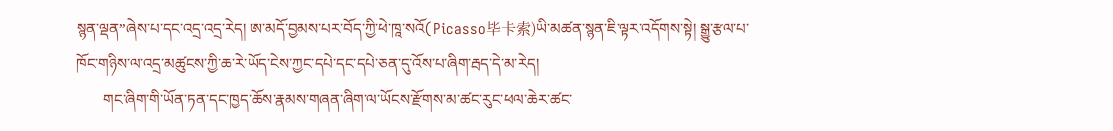སྙན་ལྡན”ཞེས་པ་དང་འདྲ་འདྲ་རེད། ཨ་མདོ་བྱམས་པར་བོད་ཀྱི་ཕེ་ཁཱ་སའོ(Picasso毕卡索)ཡི་མཚན་སྙན་ཇི་ལྟར་འདོགས་སྟེ། སྒྱུ་རྩལ་པ་ཁོང་གཉིས་ལ་འདྲ་མཚུངས་ཀྱི་ཆ་རེ་ཡོད་ངེས་ཀྱང་དཔེ་དང་དཔེ་ཅན་དུ་འོས་པ་ཞིག་རྦད་དེ་མ་རེད།
       གང་ཞིག་གི་ཡོན་ཏན་དང་ཁྱད་ཆོས་རྣམས་གཞན་ཞིག་ལ་ཡོངས་རྫོགས་མ་ཚང་རུང་ཕལ་ཆེར་ཚང་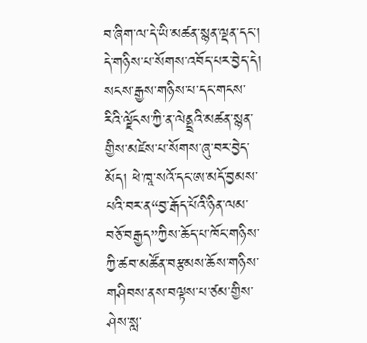བ་ཞིག་ལ་དེ་ཡི་མཚན་སྙན་ལྡན་དང་། དེ་གཉིས་པ་སོགས་འབོད་པར་བྱེད་དེ། སངས་རྒྱས་གཉིས་པ་དང་གངས་རིའི་ལྗོངས་ཀྱི་ན་ལེནྡྲའི་མཚན་སྙན་གྱིས་མཛེས་པ་སོགས་ཞུ་བར་བྱེད་མོད། ཕེ་ཁཱ་སའོ་དང་ཨ་མདོ་བྱམས་པའི་བར་ན“བྱ་རྒོད་པོའི་ཉིན་ལམ་བཅོ་བརྒྱད”ཀྱིས་ཆོད་པ་ཁོང་གཉིས་ཀྱི་ཚབ་མཚོན་བརྩམས་ཆོས་གཉིས་གཤིབས་ནས་བལྟས་པ་ཙམ་གྱིས་ཤེས་སླ་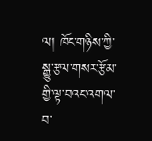ལ། ཁོང་གཉིས་ཀྱི་སྒྱུ་རྩལ་གསར་རྩོམ་གྱི་ལྟ་བའང་འགལ་བ་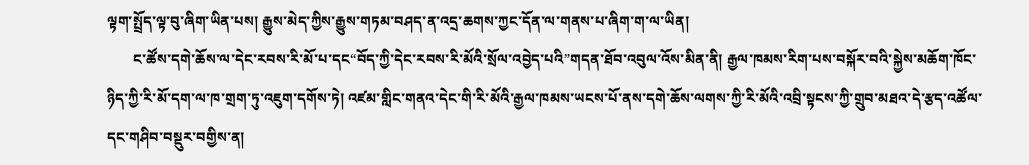ལྟག་སྤྲོད་ལྟ་བུ་ཞིག་ཡིན་པས། རྒྱུས་མེད་ཀྱིས་རྒྱུས་གཏམ་བཤད་ན་འདྲ་ཆགས་ཀྱང་དོན་ལ་གནས་པ་ཞིག་ག་ལ་ཡིན།
       ང་ཚོས་དགེ་ཆོས་ལ་དེང་རབས་རི་མོ་པ་དང“བོད་ཀྱི་དེང་རབས་རི་མོའི་སྲོལ་འབྱེད་པའི”གདན་ཐོབ་འབུལ་འོས་མིན་ནི། རྒྱལ་ཁམས་རིག་པས་བསྐོར་བའི་སྐྱེས་མཆོག་ཁོང་ཉིད་ཀྱི་རི་མོ་དག་ལ་ཁ་གྲག་ཏུ་འཇུག་དགོས་ཏེ། འཛམ་གླིང་གནའ་དེང་གི་རི་མོའི་རྒྱལ་ཁམས་ཡངས་པོ་ནས་དགེ་ཆོས་ལགས་ཀྱི་རི་མོའི་འབྲི་སྟངས་ཀྱི་གྲུབ་མཐའ་དེ་རྩད་འཚོལ་དང་གཤིབ་བསྡུར་བགྱིས་ན།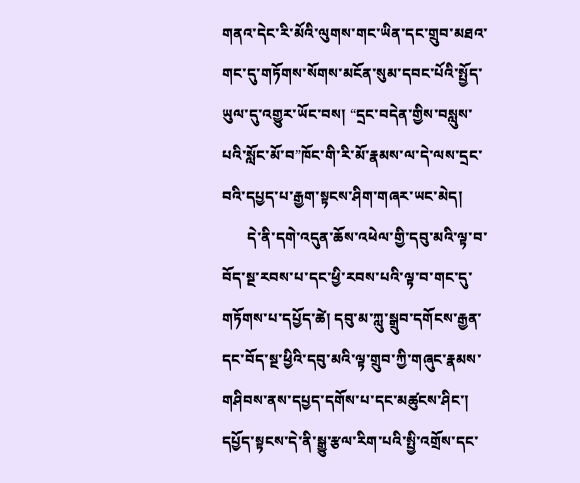གནའ་དེང་རི་མོའི་ལུགས་གང་ཡིན་དང་གྲུབ་མཐའ་གང་དུ་གཏོགས་སོགས་མངོན་སུམ་དབང་པོའི་སྤྱོད་ཡུལ་དུ་འགྱུར་ཡོང་བས། “དྲང་བདེན་གྱིས་བསླུས་པའི་སློང་མོ་བ”ཁོང་གི་རི་མོ་རྣམས་ལ་དེ་ལས་དྲང་བའི་དཔྱད་པ་རྒྱག་སྟངས་ཤིག་གཞར་ཡང་མེད།
       དེ་ནི་དགེ་འདུན་ཆོས་འཕེལ་གྱི་དབུ་མའི་ལྟ་བ་བོད་སྔ་རབས་པ་དང་ཕྱི་རབས་པའི་ལྟ་བ་གང་དུ་གཏོགས་པ་དཔྱོད་ཚེ། དབུ་མ་ཀླུ་སྒྲུབ་དགོངས་རྒྱན་དང་བོད་སྔ་ཕྱིའི་དབུ་མའི་ལྟ་གྲུབ་ཀྱི་གཞུང་རྣམས་གཤིབས་ནས་དཔྱད་དགོས་པ་དང་མཚུངས་ཤིང་། དཔྱོད་སྟངས་དེ་ནི་སྒྱུ་རྩལ་རིག་པའི་སྤྱི་འགྲོས་དང་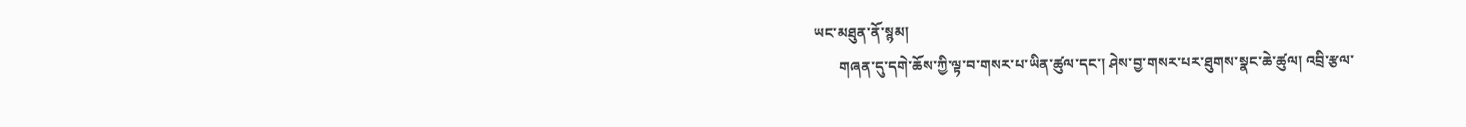ཡང་མཐུན་ནོ་སྙམ།
       གཞན་དུ་དགེ་ཆོས་ཀྱི་ལྟ་བ་གསར་པ་ཡིན་ཚུལ་དང་། ཤེས་བྱ་གསར་པར་ཐུགས་སྣང་ཆེ་ཚུལ། འབྲི་རྩལ་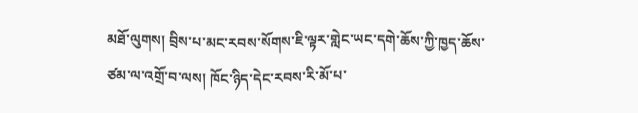མཐོ་ལུགས། བྲིས་པ་མང་རབས་སོགས་ཇི་ལྟར་གླེང་ཡང་དགེ་ཆོས་ཀྱི་ཁྱད་ཆོས་ཙམ་ལ་འགྲོ་བ་ལས། ཁོང་ཉིད་དེང་རབས་རི་མོ་པ་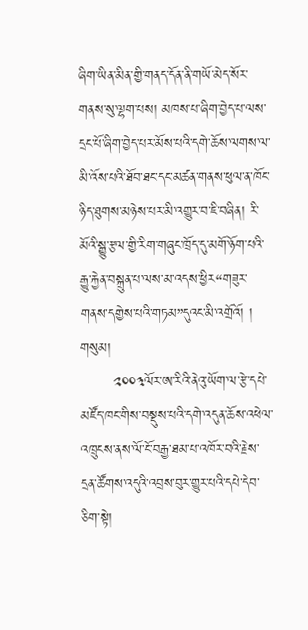ཞིག་ཡིན་མིན་གྱི་གནད་དོན་ནི་གཡོ་མེད་སོར་གནས་སུ་ལྷག་པས། མཁས་པ་ཞིག་བྱེད་པ་ལས་དྲང་པོ་ཞིག་བྱེད་པར་མོས་པའི་དགེ་ཆོས་ལགས་ལ་མི་འོས་པའི་ཐོབ་ཐང་དང་མཚན་གནས་ཕུལ་ན་ཁོང་ཉིད་ཐུགས་མཉེས་པར་མི་འགྱུར་བ་ཇི་བཞིན། རི་མོའི་སྒྱུ་རྩལ་གྱི་རིག་གཞུང་ཁྲོད་དུ་མགོ་ཉོག་པའི་རྒྱུ་རྐྱེན་བསྐྲུན་པ་ལས་མ་འདས་ཕྱིར“གཟུར་གནས་དགྱེས་པའི་གཏམ”དུའང་མི་འགྲོའོ། །
གསུམ།
       ༢༠༠༣ལོར་ཨ་རིའི་ནེའུ་ཡོག་ལ་རྩེ་དཔེ་མཛོད་ཁང་གིས་བསྡུས་པའི་དགེ་འདུན་ཆོས་འཕེལ་འཁྲུངས་ནས་ལོ་ངོ་བརྒྱ་ཐམ་པ་འཁོར་བའི་རྗེས་དྲན་ཚོགས་འདུའི་འབྲས་བུར་གྱུར་པའི་དཔེ་དེབ་ཅིག་སྟེ།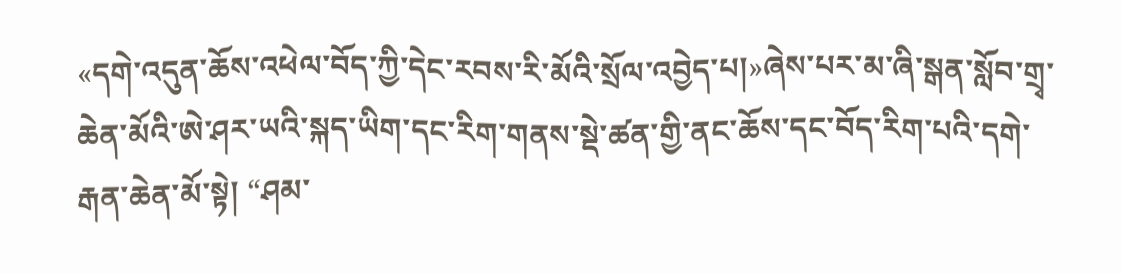«དགེ་འདུན་ཆོས་འཕེལ་བོད་ཀྱི་དེང་རབས་རི་མོའི་སྲོལ་འབྱེད་པ།»ཞེས་པར་མ་ཞི་སྒན་སློབ་གྲྭ་ཆེན་མོའི་ཨེ་ཤར་ཡའི་སྐད་ཡིག་དང་རིག་གནས་སྡེ་ཚན་གྱི་ནང་ཆོས་དང་བོད་རིག་པའི་དགེ་རྒན་ཆེན་མོ་སྟེ། “ཤམ་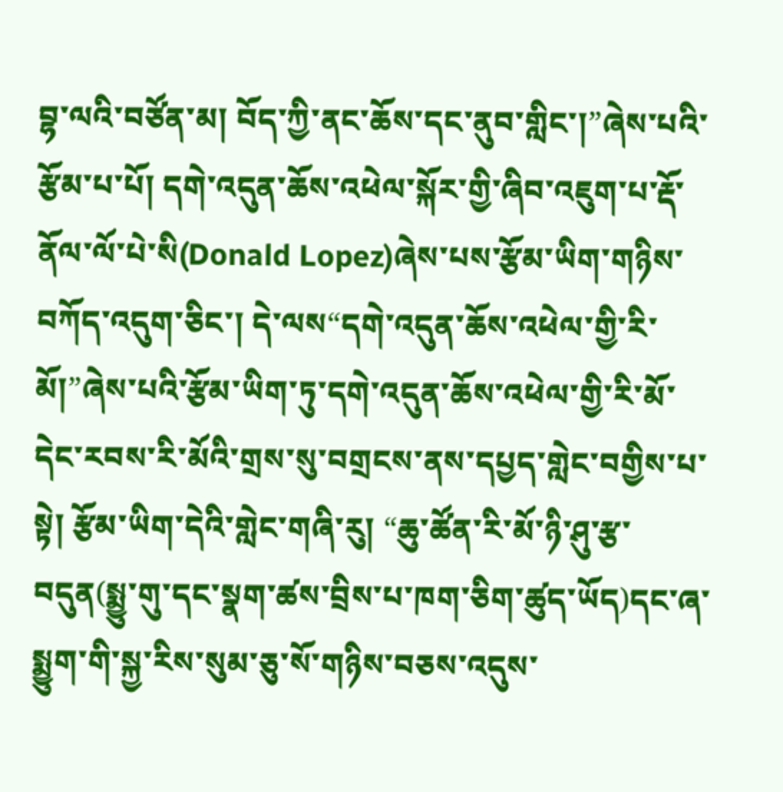བྷ་ལའི་བཙོན་མ། བོད་ཀྱི་ནང་ཆོས་དང་ནུབ་གླིང་།”ཞེས་པའི་རྩོམ་པ་པོ། དགེ་འདུན་ཆོས་འཕེལ་སྐོར་གྱི་ཞིབ་འཇུག་པ་རྡོ་ནོལ་ལོ་པེ་སི(Donald Lopez)ཞེས་པས་རྩོམ་ཡིག་གཉིས་བཀོད་འདུག་ཅིང་། དེ་ལས“དགེ་འདུན་ཆོས་འཕེལ་གྱི་རི་མོ།”ཞེས་པའི་རྩོམ་ཡིག་ཏུ་དགེ་འདུན་ཆོས་འཕེལ་གྱི་རི་མོ་དེང་རབས་རི་མོའི་གྲས་སུ་བགྲངས་ནས་དཔྱད་གླེང་བགྱིས་པ་སྟེ། རྩོམ་ཡིག་དེའི་གླེང་གཞི་རུ། “ཆུ་ཚོན་རི་མོ་ཉི་ཤུ་རྩ་བདུན(སྨྱུ་གུ་དང་སྣག་ཚས་བྲིས་པ་ཁག་ཅིག་ཚུད་ཡོད)དང་ཞ་སྨྱུག་གི་སྐྱ་རིས་སུམ་ཅུ་སོ་གཉིས་བཅས་འདུས་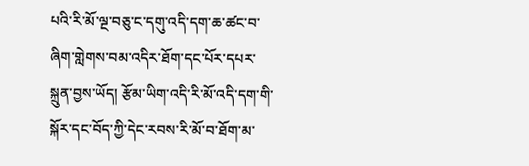པའི་རི་མོ་ལྔ་བཅུ་ང་དགུ་འདི་དག་ཆ་ཚང་བ་ཞིག་གླེགས་བམ་འདིར་ཐོག་དང་པོར་དཔར་སྐྲུན་བྱས་ཡོད། རྩོམ་ཡིག་འདི་རི་མོ་འདི་དག་གི་སྐོར་དང་བོད་ཀྱི་དེང་རབས་རི་མོ་བ་ཐོག་མ་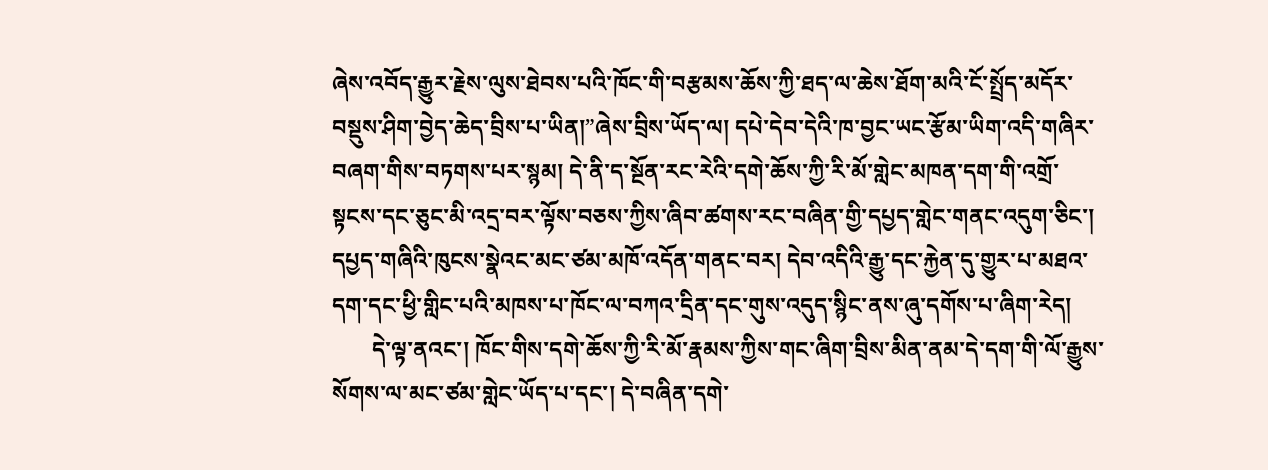ཞེས་འབོད་རྒྱུར་རྗེས་ལུས་ཐེབས་པའི་ཁོང་གི་བརྩམས་ཆོས་ཀྱི་ཐད་ལ་ཆེས་ཐོག་མའི་ངོ་སྤྲོད་མདོར་བསྡུས་ཤིག་བྱེད་ཆེད་བྲིས་པ་ཡིན།”ཞེས་བྲིས་ཡོད་ལ། དཔེ་དེབ་དེའི་ཁ་བྱང་ཡང་རྩོམ་ཡིག་འདི་གཞིར་བཞག་གིས་བཏགས་པར་སྙམ། དེ་ནི་ད་སྔོན་རང་རེའི་དགེ་ཆོས་ཀྱི་རི་མོ་གླེང་མཁན་དག་གི་འགྲོ་སྟངས་དང་ཅུང་མི་འདྲ་བར་ལྟོས་བཅས་ཀྱིས་ཞིབ་ཚགས་རང་བཞིན་གྱི་དཔྱད་གླེང་གནང་འདུག་ཅིང་། དཔྱད་གཞིའི་ཁུངས་སྣེའང་མང་ཙམ་མཁོ་འདོན་གནང་བར། དེབ་འདིའི་རྒྱུ་དང་རྐྱེན་དུ་གྱུར་པ་མཐའ་དག་དང་ཕྱི་གླིང་པའི་མཁས་པ་ཁོང་ལ་བཀའ་དྲིན་དང་གུས་འདུད་སྙིང་ནས་ཞུ་དགོས་པ་ཞིག་རེད།
       དེ་ལྟ་ནའང་། ཁོང་གིས་དགེ་ཆོས་ཀྱི་རི་མོ་རྣམས་ཀྱིས་གང་ཞིག་བྲིས་མིན་ནམ་དེ་དག་གི་ལོ་རྒྱུས་སོགས་ལ་མང་ཙམ་གླེང་ཡོད་པ་དང་། དེ་བཞིན་དགེ་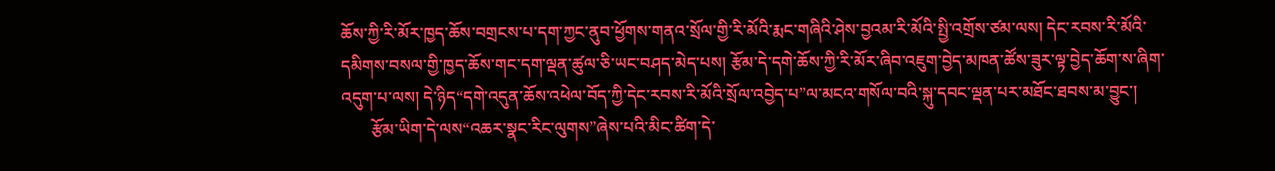ཆོས་ཀྱི་རི་མོར་ཁྱད་ཆོས་བགྲངས་པ་དག་ཀྱང་ནུབ་ཕྱོགས་གནའ་སྲོལ་གྱི་རི་མོའི་རྨང་གཞིའི་ཤེས་བྱའམ་རི་མོའི་སྤྱི་འགྲོས་ཙམ་ལས། དེང་རབས་རི་མོའི་དམིགས་བསལ་གྱི་ཁྱད་ཆོས་གང་དག་ལྡན་ཚུལ་ཅི་ཡང་བཤད་མེད་པས། རྩོམ་དེ་དགེ་ཆོས་ཀྱི་རི་མོར་ཞིབ་འཇུག་བྱེད་མཁན་ཚོས་ཟུར་ལྟ་བྱེད་ཆོག་ས་ཞིག་འདུག་པ་ལས། དེ་ཉིད“དགེ་འདུན་ཆོས་འཕེལ་བོད་ཀྱི་དེང་རབས་རི་མོའི་སྲོལ་འབྱེད་པ”ལ་མངའ་གསོལ་བའི་སྐུ་དབང་ལྡན་པར་མཐོང་ཐབས་མ་བྱུང་།
       རྩོམ་ཡིག་དེ་ལས“འཆར་སྣང་རིང་ལུགས”ཞེས་པའི་མིང་ཚིག་དེ་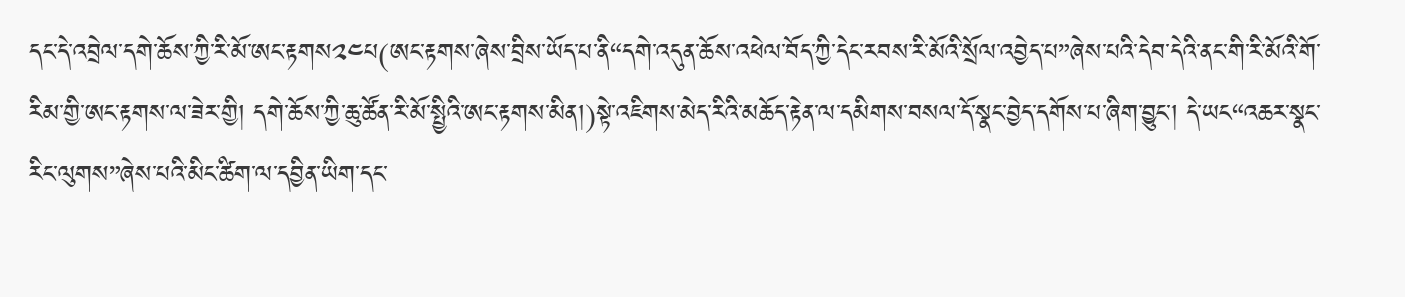དང་དེ་འབྲེལ་དགེ་ཆོས་ཀྱི་རི་མོ་ཨང་རྟགས༢༤པ(ཨང་རྟགས་ཞེས་བྲིས་ཡོད་པ་ནི“དགེ་འདུན་ཆོས་འཕེལ་བོད་ཀྱི་དེང་རབས་རི་མོའི་སྲོལ་འབྱེད་པ”ཞེས་པའི་དེབ་དེའི་ནང་གི་རི་མོའི་གོ་རིམ་གྱི་ཨང་རྟགས་ལ་ཟེར་གྱི། དགེ་ཆོས་ཀྱི་ཆུ་ཚོན་རི་མོ་སྤྱིའི་ཨང་རྟགས་མིན།)སྟེ་འཇིགས་མེད་རིའི་མཆོད་རྟེན་ལ་དམིགས་བསལ་དོ་སྣང་བྱེད་དགོས་པ་ཞིག་བྱུང་། དེ་ཡང“འཆར་སྣང་རིང་ལུགས”ཞེས་པའི་མིང་ཚིག་ལ་དབྱིན་ཡིག་དང་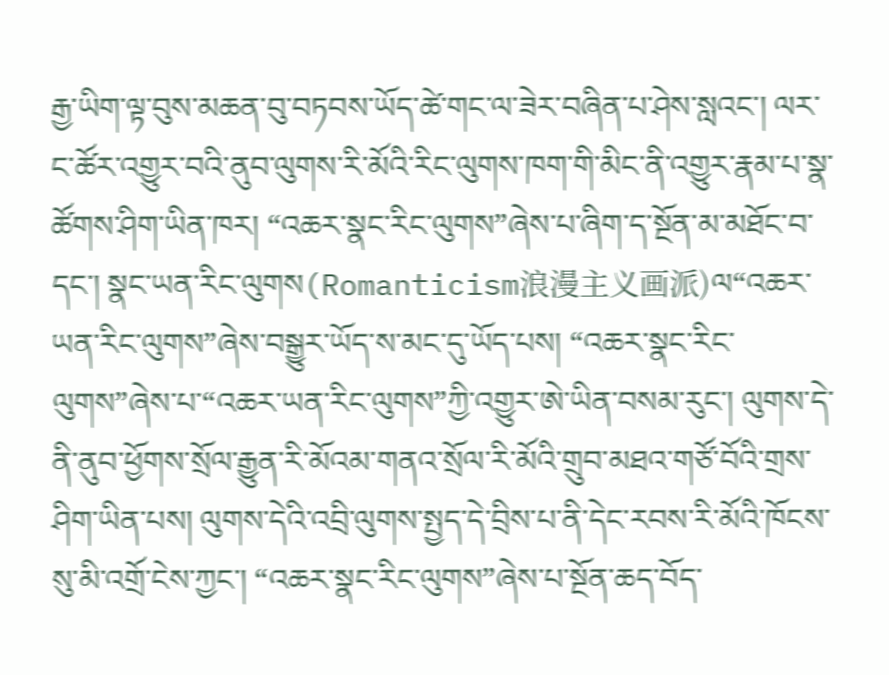རྒྱ་ཡིག་ལྟ་བུས་མཆན་བུ་བཏབས་ཡོད་ཚེ་གང་ལ་ཟེར་བཞིན་པ་ཤེས་སླའང་། ལར་ང་ཚོར་འགྱུར་བའི་ནུབ་ལུགས་རི་མོའི་རིང་ལུགས་ཁག་གི་མིང་ནི་འགྱུར་རྣམ་པ་སྣ་ཚོགས་ཤིག་ཡིན་ཁར། “འཆར་སྣང་རིང་ལུགས”ཞེས་པ་ཞིག་ད་སྔོན་མ་མཐོང་བ་དང་། སྣང་ཡན་རིང་ལུགས(Romanticism浪漫主义画派)ལ“འཆར་ཡན་རིང་ལུགས”ཞེས་བསྒྱུར་ཡོད་ས་མང་དུ་ཡོད་པས། “འཆར་སྣང་རིང་ལུགས”ཞེས་པ་“འཆར་ཡན་རིང་ལུགས”ཀྱི་འགྱུར་ཨེ་ཡིན་བསམ་རུང་། ལུགས་དེ་ནི་ནུབ་ཕྱོགས་སྲོལ་རྒྱུན་རི་མོའམ་གནའ་སྲོལ་རི་མོའི་གྲུབ་མཐའ་གཙོ་བོའི་གྲས་ཤིག་ཡིན་པས། ལུགས་དེའི་འབྲི་ལུགས་སྤྱད་དེ་བྲིས་པ་ནི་དེང་རབས་རི་མོའི་ཁོངས་སུ་མི་འགྲོ་ངེས་ཀྱང་། “འཆར་སྣང་རིང་ལུགས”ཞེས་པ་སྔོན་ཆད་བོད་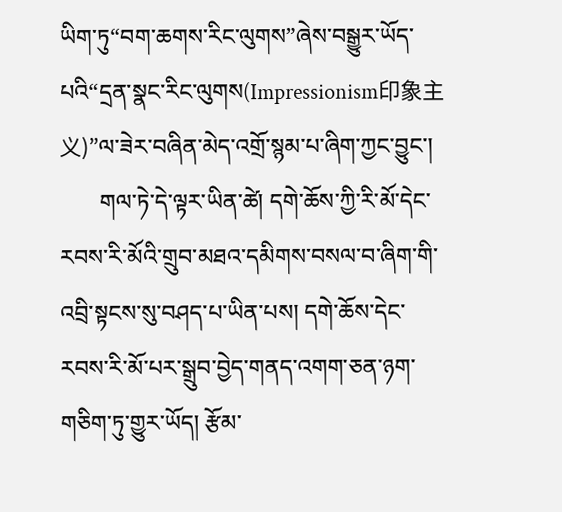ཡིག་ཏུ“བག་ཆགས་རིང་ལུགས”ཞེས་བསྒྱུར་ཡོད་པའི“དྲན་སྣང་རིང་ལུགས(Impressionism印象主义)”ལ་ཟེར་བཞིན་མེད་འགྲོ་སྙམ་པ་ཞིག་ཀྱང་བྱུང་།
       གལ་ཏེ་དེ་ལྟར་ཡིན་ཚེ། དགེ་ཆོས་ཀྱི་རི་མོ་དེང་རབས་རི་མོའི་གྲུབ་མཐའ་དམིགས་བསལ་བ་ཞིག་གི་འབྲི་སྟངས་སུ་བཤད་པ་ཡིན་པས། དགེ་ཆོས་དེང་རབས་རི་མོ་པར་སྒྲུབ་བྱེད་གནད་འགག་ཅན་ཉག་གཅིག་ཏུ་གྱུར་ཡོད། རྩོམ་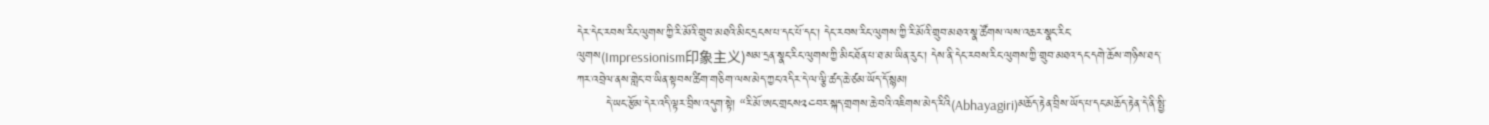དེར་དེང་རབས་རིང་ལུགས་ཀྱི་རི་མོའི་གྲུབ་མཐའི་མིང་དྲངས་པ་དང་པོ་དང་། དེང་རབས་རིང་ལུགས་ཀྱི་རི་མོའི་གྲུབ་མཐའ་སྣ་ཚོགས་ལས་འཆར་སྣང་རིང་ལུགས(Impressionism印象主义)སམ་དྲན་སྣང་རིང་ལུགས་ཀྱི་མིང་ཐོན་པ་ཐ་མ་ཡིན་རུང་། དེས་ནི་དེང་རབས་རིང་ལུགས་ཀྱི་གྲུབ་མཐའ་དང་དགེ་ཆོས་གཉིས་ཐད་ཀར་འབྲེལ་ནས་གླེང་བ་ཡིན་སྟབས་ཚིག་གཅིག་ལས་མེད་ཀྱང་འདིར་དེ་ལ་ལྕི་ཚད་ཆེ་ཙམ་ཡོད་དོ་སྙམ།
       དེ་ཡང་རྩོམ་དེར་འདི་ལྟར་བྲིས་འདུག་སྟེ། “རི་མོ་ཨང་གྲངས༢༤བར་སྐད་གྲགས་ཆེ་བའི་འཇིགས་མེད་རིའི(Abhayagiri)མཆོད་རྟེན་བྲིས་ཡོད་པ་དང་མཆོད་རྟེན་དེ་ནི་སྤྱི་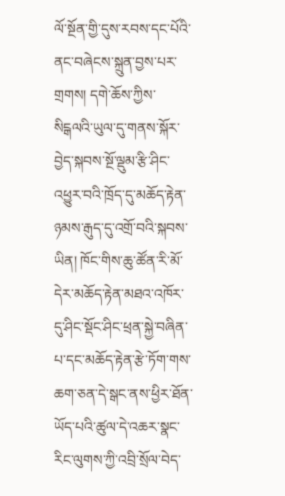ལོ་སྔོན་གྱི་དུས་རབས་དང་པོའི་ནང་བཞེངས་སྐྲུན་བྱས་པར་གྲགས། དགེ་ཆོས་ཀྱིས་སིངྒལའི་ཡུལ་དུ་གནས་སྐོར་བྱེད་སྐབས་སྔོ་ལྡུམ་རྩི་ཤིང་འཕྱུར་བའི་ཁྲོད་དུ་མཆོད་རྟེན་ཉམས་རྒུད་དུ་འགྲོ་བའི་སྐབས་ཡིན། ཁོང་གིས་ཆུ་ཚོན་རི་མོ་དེར་མཆོད་རྟེན་མཐའ་འཁོར་དུ་ཤིང་སྡོང་ཤིང་ཕྲན་སྐྱེ་བཞིན་པ་དང་མཆོད་རྟེན་རྩེ་ཏོག་གས་ཆག་ཅན་དེ་སྒང་ནས་ཕྱིར་ཐོན་ཡོད་པའི་ཚུལ་དེ་འཆར་སྣང་རིང་ལུགས་ཀྱི་འབྲི་སྲོལ་བེད་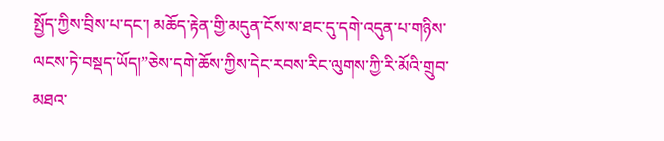སྤྱོད་ཀྱིས་བྲིས་པ་དང་། མཆོད་རྟེན་གྱི་མདུན་ངོས་ས་ཐང་དུ་དགེ་འདུན་པ་གཉིས་ལངས་ཏེ་བསྡད་ཡོད།”ཅེས་དགེ་ཆོས་ཀྱིས་དེང་རབས་རིང་ལུགས་ཀྱི་རི་མོའི་གྲུབ་མཐའ་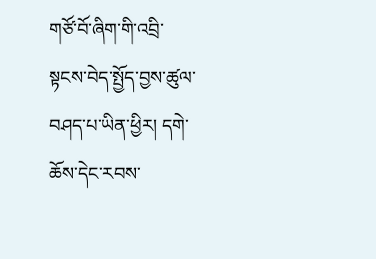གཙོ་བོ་ཞིག་གི་འབྲི་སྟངས་བེད་སྤྱོད་བྱས་ཚུལ་བཤད་པ་ཡིན་ཕྱིར། དགེ་ཆོས་དེང་རབས་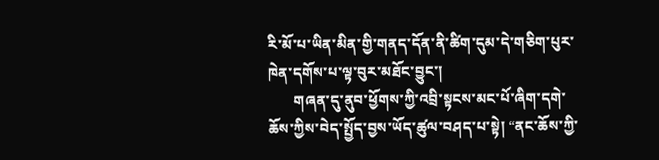རི་མོ་པ་ཡིན་མིན་གྱི་གནད་དོན་ནི་ཚིག་དུམ་དེ་གཅིག་པུར་ཁེན་དགོས་པ་ལྟ་བུར་མཐོང་བྱུང་།
       གཞན་དུ་ནུབ་ཕྱོགས་ཀྱི་འབྲི་སྟངས་མང་པོ་ཞིག་དགེ་ཆོས་ཀྱིས་བེད་སྤྱོད་བྱས་ཡོད་ཚུལ་བཤད་པ་སྟེ། “ནང་ཆོས་ཀྱི་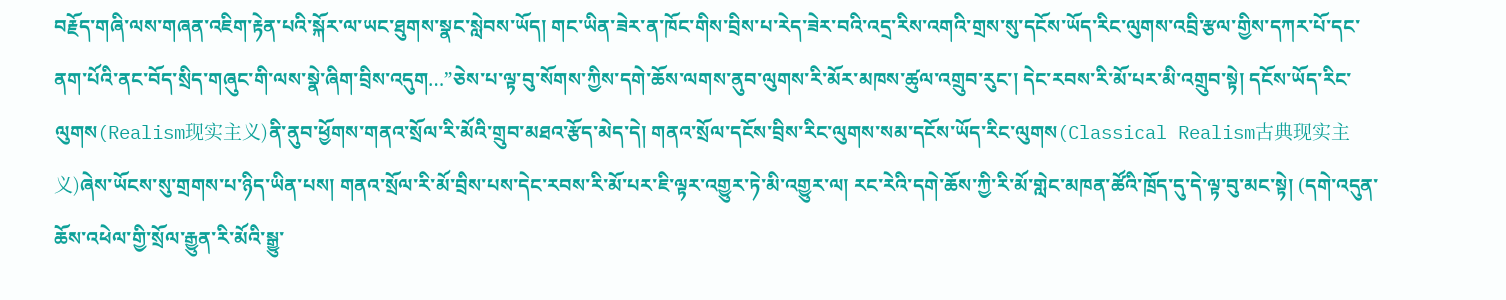བརྗོད་གཞི་ལས་གཞན་འཇིག་རྟེན་པའི་སྐོར་ལ་ཡང་ཐུགས་སྣང་སླེབས་ཡོད། གང་ཡིན་ཟེར་ན་ཁོང་གིས་བྲིས་པ་རེད་ཟེར་བའི་འདྲ་རིས་འགའི་གྲས་སུ་དངོས་ཡོད་རིང་ལུགས་འབྲི་རྩལ་གྱིས་དཀར་པོ་དང་ནག་པོའི་ནང་བོད་སྲིད་གཞུང་གི་ལས་སྣེ་ཞིག་བྲིས་འདུག…”ཅེས་པ་ལྟ་བུ་སོགས་ཀྱིས་དགེ་ཆོས་ལགས་ནུབ་ལུགས་རི་མོར་མཁས་ཚུལ་འགྲུབ་རུང་། དེང་རབས་རི་མོ་པར་མི་འགྲུབ་སྟེ། དངོས་ཡོད་རིང་ལུགས(Realism现实主义)ནི་ནུབ་ཕྱོགས་གནའ་སྲོལ་རི་མོའི་གྲུབ་མཐའ་རྩོད་མེད་དེ། གནའ་སྲོལ་དངོས་བྲིས་རིང་ལུགས་སམ་དངོས་ཡོད་རིང་ལུགས(Classical Realism古典现实主义)ཞེས་ཡོངས་སུ་གྲགས་པ་ཉིད་ཡིན་པས། གནའ་སྲོལ་རི་མོ་བྲིས་པས་དེང་རབས་རི་མོ་པར་ཇི་ལྟར་འགྱུར་ཏེ་མི་འགྱུར་ལ། རང་རེའི་དགེ་ཆོས་ཀྱི་རི་མོ་གླེང་མཁན་ཚོའི་ཁྲོད་དུ་དེ་ལྟ་བུ་མང་སྟེ། (དགེ་འདུན་ཆོས་འཕེལ་གྱི་སྲོལ་རྒྱུན་རི་མོའི་སྒྱུ་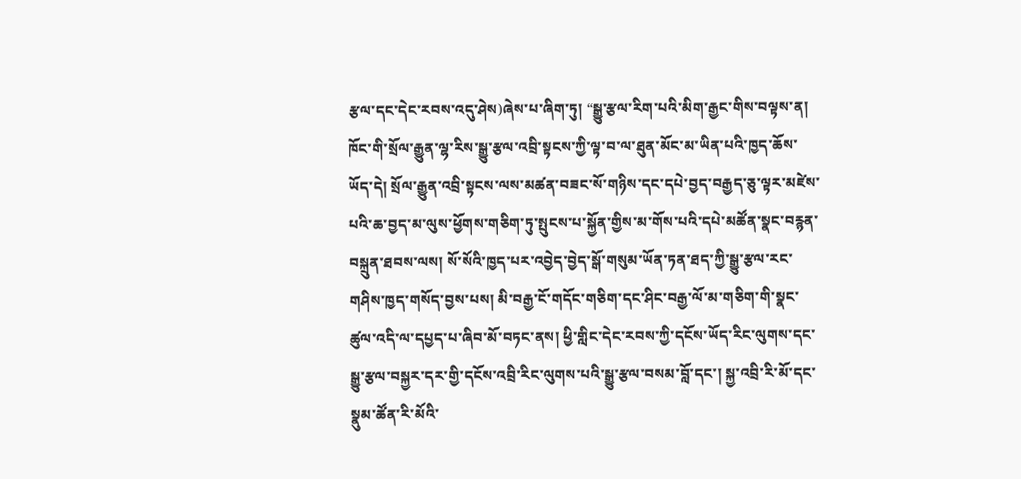རྩལ་དང་དེང་རབས་འདུ་ཤེས)ཞེས་པ་ཞིག་ཏུ། “སྒྱུ་རྩལ་རིག་པའི་མིག་རྒྱང་གིས་བལྟས་ན། ཁོང་གི་སྲོལ་རྒྱུན་ལྷ་རིས་སྒྱུ་རྩལ་འབྲི་སྟངས་ཀྱི་ལྟ་བ་ལ་ཐུན་མོང་མ་ཡིན་པའི་ཁྱད་ཆོས་ཡོད་དེ། སྲོལ་རྒྱུན་འབྲི་སྟངས་ལས་མཚན་བཟང་སོ་གཉིས་དང་དཔེ་བྱད་བརྒྱད་ཅུ་ལྟར་མཛེས་པའི་ཆ་བྱད་མ་ལུས་ཕྱོགས་གཅིག་ཏུ་སྤུངས་པ་སྐྱོན་གྱིས་མ་གོས་པའི་དཔེ་མཚོན་སྣང་བརྙན་བསྐྲུན་ཐབས་ལས། སོ་སོའི་ཁྱད་པར་འབྱེད་བྱེད་སྒོ་གསུམ་ཡོན་ཏན་ཐད་ཀྱི་སྒྱུ་རྩལ་རང་གཤིས་ཁྱད་གསོད་བྱས་པས། མི་བརྒྱ་ངོ་གདོང་གཅིག་དང་ཤིང་བརྒྱ་ལོ་མ་གཅིག་གི་སྣང་ཚུལ་འདི་ལ་དཔྱད་པ་ཞིབ་མོ་བཏང་ནས། ཕྱི་གླིང་དེང་རབས་ཀྱི་དངོས་ཡོད་རིང་ལུགས་དང་སྒྱུ་རྩལ་བསྐྱར་དར་གྱི་དངོས་འབྲི་རིང་ལུགས་པའི་སྒྱུ་རྩལ་བསམ་བློ་དང་། སྐྱ་འབྲི་རི་མོ་དང་སྣུམ་ཚོན་རི་མོའི་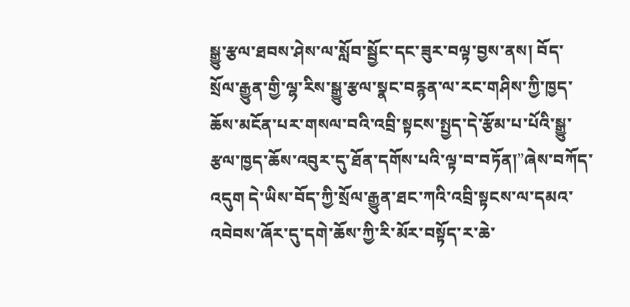སྒྱུ་རྩལ་ཐབས་ཤེས་ལ་སློབ་སྦྱོང་དང་ཟུར་བལྟ་བྱས་ནས། བོད་སྲོལ་རྒྱུན་གྱི་ལྷ་རིས་སྒྱུ་རྩལ་སྣང་བརྙན་ལ་རང་གཤིས་ཀྱི་ཁྱད་ཆོས་མངོན་པར་གསལ་བའི་འབྲི་སྟངས་སྤྱད་དེ་རྩོམ་པ་པོའི་སྒྱུ་རྩལ་ཁྱད་ཆོས་འབུར་དུ་ཐོན་དགོས་པའི་ལྟ་བ་བཏོན།”ཞེས་བཀོད་འདུག དེ་ཡིས་བོད་ཀྱི་སྲོལ་རྒྱུན་ཐང་ཀའི་འབྲི་སྟངས་ལ་དམའ་འབེབས་ཞོར་དུ་དགེ་ཆོས་ཀྱི་རི་མོར་བསྟོད་ར་ཆེ་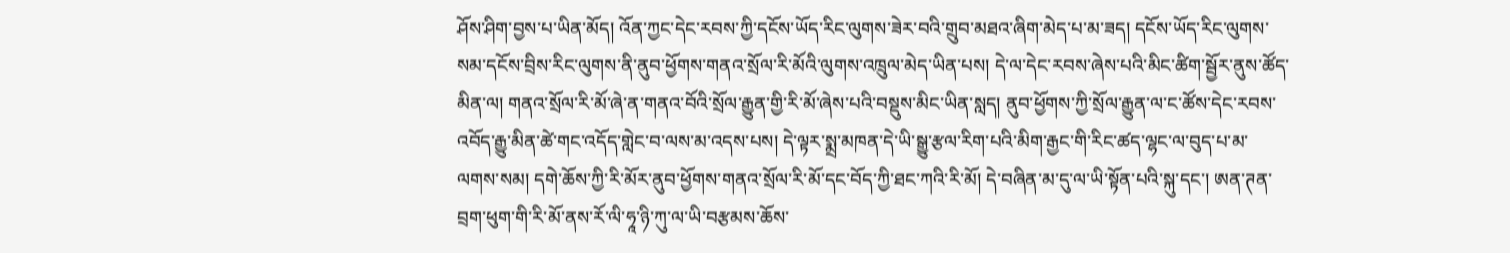ཤོས་ཤིག་བྱས་པ་ཡིན་མོད། འོན་ཀྱང་དེང་རབས་ཀྱི་དངོས་ཡོད་རིང་ལུགས་ཟེར་བའི་གྲུབ་མཐའ་ཞིག་མེད་པ་མ་ཟད། དངོས་ཡོད་རིང་ལུགས་སམ་དངོས་བྲིས་རིང་ལུགས་ནི་ནུབ་ཕྱོགས་གནའ་སྲོལ་རི་མོའི་ལུགས་འཁྲུལ་མེད་ཡིན་པས། དེ་ལ་དེང་རབས་ཞེས་པའི་མིང་ཚིག་སྦྱོར་ནུས་ཚོད་མིན་ལ། གནའ་སྲོལ་རི་མོ་ཞེ་ན་གནའ་བོའི་སྲོལ་རྒྱུན་གྱི་རི་མོ་ཞེས་པའི་བསྡུས་མིང་ཡིན་སླད། ནུབ་ཕྱོགས་ཀྱི་སྲོལ་རྒྱུན་ལ་ང་ཚོས་དེང་རབས་འབོད་རྒྱུ་མིན་ཚེ་གང་འདོད་གླེང་བ་ལས་མ་འདས་པས། དེ་ལྟར་སྨྲ་མཁན་དེ་ཡི་སྒྱུ་རྩལ་རིག་པའི་མིག་རྒྱང་གི་རིང་ཚད་ལྷང་ལ་བུད་པ་མ་ལགས་སམ། དགེ་ཆོས་ཀྱི་རི་མོར་ནུབ་ཕྱོགས་གནའ་སྲོལ་རི་མོ་དང་བོད་ཀྱི་ཐང་ཀའི་རི་མོ། དེ་བཞིན་མ་དུ་ལ་ཡི་སྟོན་པའི་སྐུ་དང་། ཨན་ཊན་བྲག་ཕུག་གི་རི་མོ་ནས་རོ་ལི་ཧཱ་ཉི་ཀུ་ལ་ཡི་བརྩམས་ཆོས་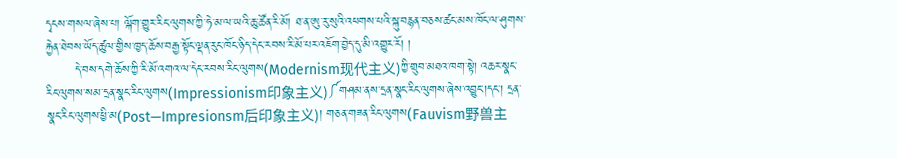དྭངས་གསལ་ཞེས་པ། ལྐོག་གྱུར་རིང་ལུགས་ཀྱི་ཧེ་མ་ལ་ཡའི་ཆུ་ཚོན་རི་མོ། ཐ་ན་ཨུ་རུ་སུའི་འཕགས་པའི་སྐུ་བརྙན་བཅས་ཚང་མས་ཁོང་ལ་ཤུགས་རྐྱེན་ཐེབས་ཡོད་ཚུལ་གྱིས་ཁྱད་ཆོས་བརྒྱ་སྟོང་ལྡན་རུང་ཁོང་ཉིད་དེང་རབས་རི་མོ་པར་འཇོག་བྱེད་དུ་མི་འགྱུར་རོ། །
       དེ་བས་དགེ་ཆོས་ཀྱི་རི་མོ་འགའ་ལ་དེང་རབས་རིང་ལུགས(Modernism现代主义)ཀྱི་གྲུབ་མཐའ་ཁག་སྟེ། འཆར་སྣང་རིང་ལུགས་སམ་དྲན་སྣང་རིང་ལུགས(Impressionism印象主义)༼གཤམ་ནས་དྲན་སྣང་རིང་ལུགས་ཞེས་འབྱུང་།དང་། དྲན་སྣང་རིང་ལུགས་ཕྱི་མ(Post—Impresionsm后印象主义)། གཅན་གཟན་རིང་ལུགས(Fauvism野兽主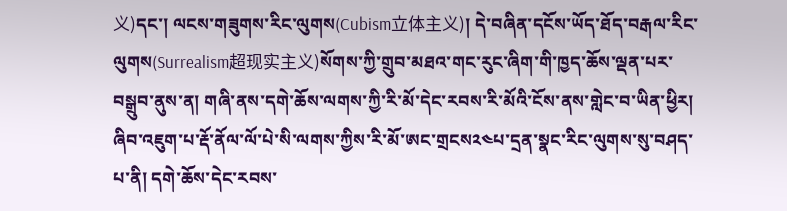义)དང་། ལངས་གཟུགས་རིང་ལུགས(Cubism立体主义)། དེ་བཞིན་དངོས་ཡོད་ཐོད་བརྒལ་རིང་ལུགས(Surrealism超现实主义)སོགས་ཀྱི་གྲུབ་མཐའ་གང་རུང་ཞིག་གི་ཁྱད་ཆོས་ལྡན་པར་བསྒྲུབ་ནུས་ན། གཞི་ནས་དགེ་ཆོས་ལགས་ཀྱི་རི་མོ་དེང་རབས་རི་མོའི་ངོས་ནས་གླེང་བ་ཡིན་ཕྱིར། ཞིབ་འཇུག་པ་རྡོ་ནོལ་ལོ་པེ་སི་ལགས་ཀྱིས་རི་མོ་ཨང་གྲངས༢༤པ་དྲན་སྣང་རིང་ལུགས་སུ་བཤད་པ་ནི། དགེ་ཆོས་དེང་རབས་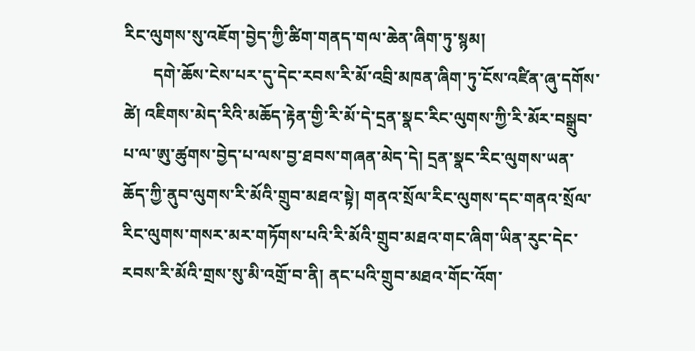རིང་ལུགས་སུ་འཇོག་བྱེད་ཀྱི་ཚིག་གནད་གལ་ཆེན་ཞིག་ཏུ་སྙམ།
       དགེ་ཆོས་ངེས་པར་དུ་དེང་རབས་རི་མོ་འབྲི་མཁན་ཞིག་ཏུ་ངོས་འཛིན་ཞུ་དགོས་ཚེ། འཇིགས་མེད་རིའི་མཆོད་རྟེན་གྱི་རི་མོ་དེ་དྲན་སྣང་རིང་ལུགས་ཀྱི་རི་མོར་བསྒྲུབ་པ་ལ་ཨུ་ཚུགས་བྱེད་པ་ལས་བྱ་ཐབས་གཞན་མེད་དེ། དྲན་སྣང་རིང་ལུགས་ཡན་ཆོད་ཀྱི་ནུབ་ལུགས་རི་མོའི་གྲུབ་མཐའ་སྟེ། གནའ་སྲོལ་རིང་ལུགས་དང་གནའ་སྲོལ་རིང་ལུགས་གསར་མར་གཏོགས་པའི་རི་མོའི་གྲུབ་མཐའ་གང་ཞིག་ཡིན་རུང་དེང་རབས་རི་མོའི་གྲས་སུ་མི་འགྲོ་བ་ནི། ནང་པའི་གྲུབ་མཐའ་གོང་འོག་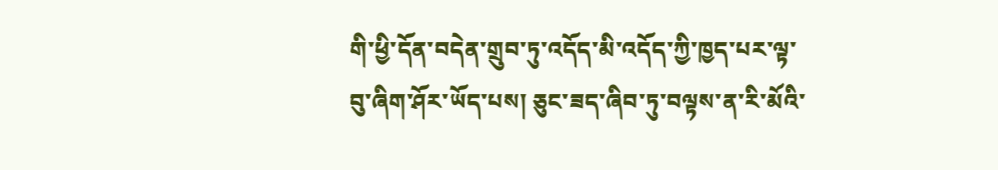གི་ཕྱི་དོན་བདེན་གྲུབ་ཏུ་འདོད་མི་འདོད་ཀྱི་ཁྱད་པར་ལྟ་བུ་ཞིག་ཤོར་ཡོད་པས། ཅུང་ཟད་ཞིབ་ཏུ་བལྟས་ན་རི་མོའི་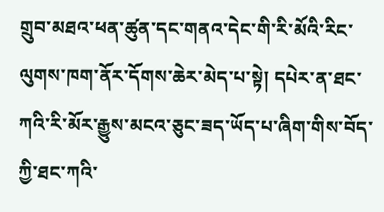གྲུབ་མཐའ་ཕན་ཚུན་དང་གནའ་དེང་གི་རི་མོའི་རིང་ལུགས་ཁག་ནོར་དོགས་ཆེར་མེད་པ་སྟེ། དཔེར་ན་ཐང་ཀའི་རི་མོར་རྒྱུས་མངའ་ཅུང་ཟད་ཡོད་པ་ཞིག་གིས་བོད་ཀྱི་ཐང་ཀའི་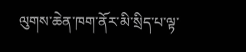ལུགས་ཆེན་ཁག་ནོར་མི་སྲིད་པ་ལྟ་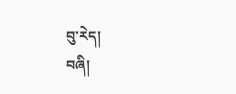བུ་རེད།
བཞི།